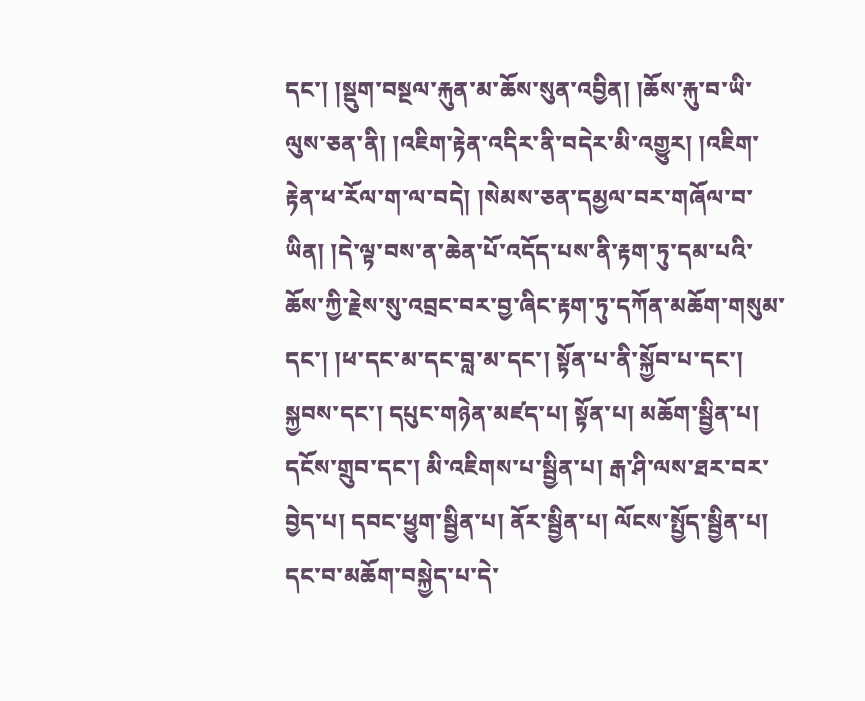དང་། །སྡུག་བསྔལ་རྐུན་མ་ཆོས་སུན་འབྱིན། །ཆོས་རྐུ་བ་ཡི་ལུས་ཅན་ནི། །འཇིག་རྟེན་འདིར་ནི་བདེར་མི་འགྱུར། །འཇིག་རྟེན་ཕ་རོལ་ག་ལ་བདེ། །སེམས་ཅན་དམྱལ་བར་གཞོལ་བ་ཡིན། །དེ་ལྟ་བས་ན་ཆེན་པོ་འདོད་པས་ནི་རྟག་ཏུ་དམ་པའི་ཆོས་ཀྱི་རྗེས་སུ་འབྲང་བར་བྱ་ཞིང་རྟག་ཏུ་དཀོན་མཆོག་གསུམ་དང་། །ཕ་དང་མ་དང་བླ་མ་དང་། སྟོན་པ་ནི་སྐྱོབ་པ་དང་། སྐྱབས་དང་། དཔུང་གཉེན་མཛད་པ། སྟོན་པ། མཆོག་སྦྱིན་པ། དངོས་གྲུབ་དང་། མི་འཇིགས་པ་སྦྱིན་པ། རྒ་ཤི་ལས་ཐར་བར་བྱེད་པ། དབང་ཕྱུག་སྦྱིན་པ། ནོར་སྦྱིན་པ། ལོངས་སྤྱོད་སྦྱིན་པ། དང་བ་མཆོག་བསྐྱེད་པ་དེ་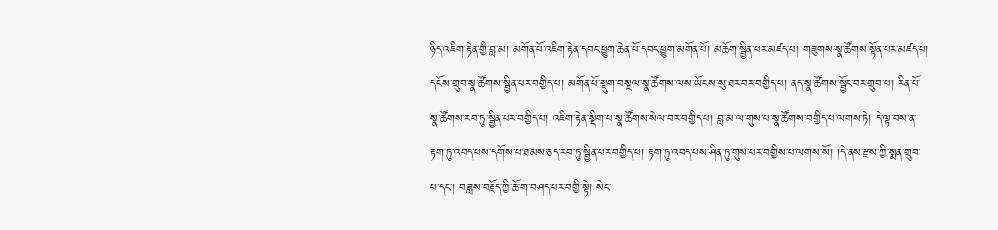ཉིད་འཇིག་རྟེན་གྱི་བླ་མ། མགོན་པོ་འཇིག་རྟེན་དབང་ཕྱུག་ཆེན་པོ་དབང་ཕྱུག་མགོན་པོ། མཆོག་སྦྱིན་པར་མཛད་པ། གཟུགས་སྣ་ཚོགས་སྟོན་པར་མཛད་པ། དངོས་གྲུབ་སྣ་ཚོགས་སྦྱིན་པར་བགྱིད་པ། མགོན་པོ་སྡུག་བསྔལ་སྣ་ཚོགས་ལས་ཡོངས་སུ་ཐར་བར་བགྱིད་པ། ནད་སྣ་ཚོགས་སྦྱོང་བར་གྲུབ་པ། རིན་པོ་སྣ་ཚོགས་རབ་ཏུ་སྦྱིན་པར་བགྱིད་པ། འཇིག་རྟེན་སྡིག་པ་སྣ་ཚོགས་སེལ་བར་བགྱིད་པ། བླ་མ་ལ་གུས་པ་སྣ་ཚོགས་བགྱིད་པ་ལགས་ཏེ། དེ་ལྟ་བས་ན་རྟག་ཏུ་འབད་པས་དགོས་པ་ཐམས་ཅད་རབ་ཏུ་སྦྱིན་པར་བགྱིད་པ། རྟག་ཏུ་འབད་པས་ཤིན་ཏུ་གུས་པར་བགྱིས་པ་ལགས་སོ། །དེ་ནས་རྫས་ཀྱི་སྨན་གྲུབ་པ་དང་། བཟླས་བརྗོད་ཀྱི་ཆོ་ག་བཤད་པར་བགྱི་སྟེ། སེང་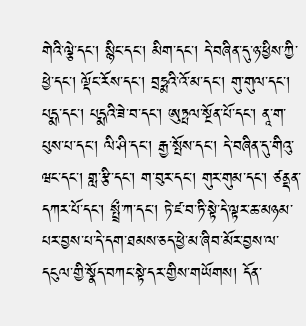གེའི་ལྕེ་དང་། སྙིང་དང་། མིག་དང་། དེ་བཞིན་དུ་ཉ་ཕྱིས་ཀྱི་ཕྱེ་དང་། ལྡོང་རོས་དང་། བྲཧྨའི་འོ་མ་དང་། གུ་གུལ་དང་། པདྨ་དང་། པདྨའི་ཟེ་བ་དང་། ཨུཏྤལ་སྔོན་པོ་དང་། ནཱ་ག་པུས་པ་དང་། ལི་ཤི་དང་། རྒྱ་སྤོས་དང་། དེ་བཞིན་དུ་གིའུ་ཝང་དང་། གླ་རྩི་དང་། ག་བུར་དང་། གུར་གུམ་དང་། ཙནྡན་དཀར་པོ་དང་། སྤྲྀ་ཀ་དང་། ཏེ་ཛ་བ་ཏི་སྟེ་དེ་ལྟར་ཆ་མཉམ་པར་བྱས་པ་དེ་དག་ཐམས་ཅད་ཕྱེ་མ་ཞིབ་མོར་བྱས་ལ་དངུལ་གྱི་སྣོད་བཀང་སྟེ་དར་གྱིས་གཡོགས། དོན་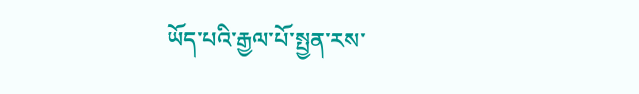ཡོད་པའི་རྒྱལ་པོ་སྤྱན་རས་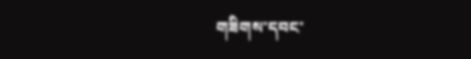གཟིགས་དབང་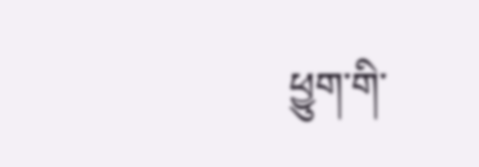ཕྱུག་གི་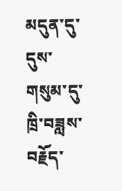མདུན་དུ་དུས་གསུམ་དུ་ཁྲི་བཟླས་བརྗོད་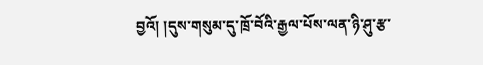བྱའོ། །དུས་གསུམ་དུ་ཁྲོ་བོའི་རྒྱལ་པོས་ལན་ཉི་ཤུ་རྩ་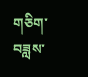གཅིག་བཟླས་